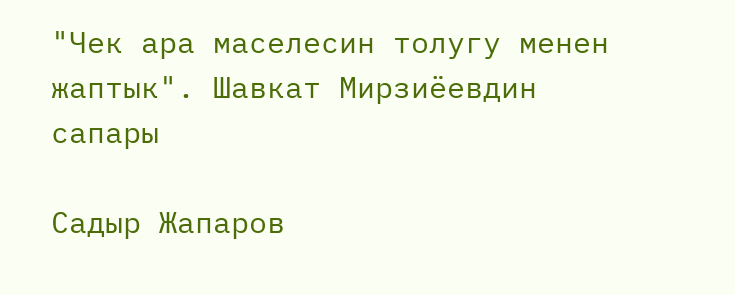"Чек ара маселесин толугу менен жаптык". Шавкат Мирзиёевдин сапары

Садыр Жапаров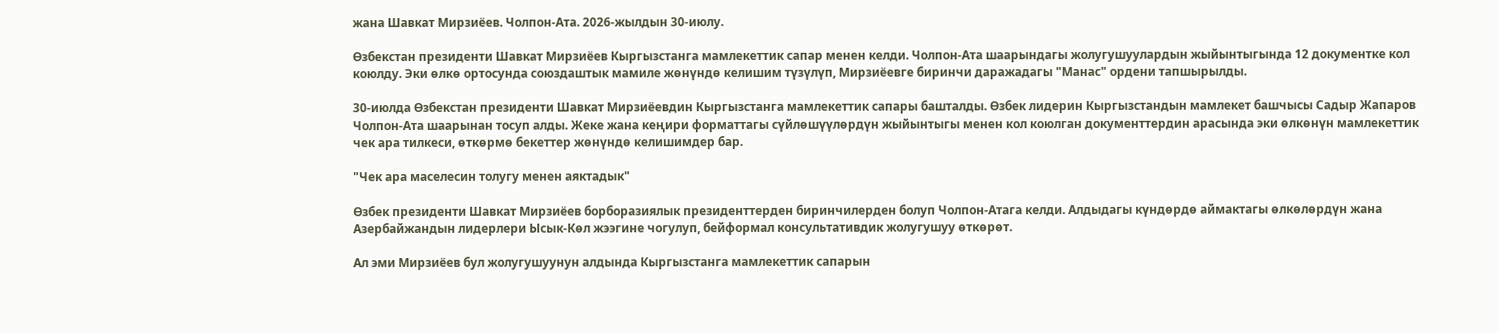жана Шавкат Мирзиёев. Чолпон-Ата. 2026-жылдын 30-июлу.

Өзбекстан президенти Шавкат Мирзиёев Кыргызстанга мамлекеттик сапар менен келди. Чолпон-Ата шаарындагы жолугушуулардын жыйынтыгында 12 документке кол коюлду. Эки өлкө ортосунда союздаштык мамиле жөнүндө келишим түзүлүп, Мирзиёевге биринчи даражадагы "Манас" ордени тапшырылды.

30-июлда Өзбекстан президенти Шавкат Мирзиёевдин Кыргызстанга мамлекеттик сапары башталды. Өзбек лидерин Кыргызстандын мамлекет башчысы Садыр Жапаров Чолпон-Ата шаарынан тосуп алды. Жеке жана кеңири форматтагы сүйлөшүүлөрдүн жыйынтыгы менен кол коюлган документтердин арасында эки өлкөнүн мамлекеттик чек ара тилкеси, өткөрмө бекеттер жөнүндө келишимдер бар.

"Чек ара маселесин толугу менен аяктадык"

Өзбек президенти Шавкат Мирзиёев борборазиялык президенттерден биринчилерден болуп Чолпон-Атага келди. Алдыдагы күндөрдө аймактагы өлкөлөрдүн жана Азербайжандын лидерлери Ысык-Көл жээгине чогулуп, бейформал консультативдик жолугушуу өткөрөт.

Ал эми Мирзиёев бул жолугушуунун алдында Кыргызстанга мамлекеттик сапарын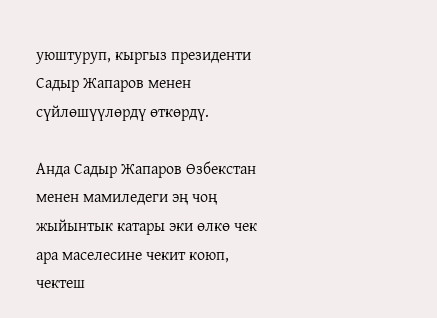уюштуруп, кыргыз президенти Садыр Жапаров менен сүйлөшүүлөрдү өткөрдү.

Анда Садыр Жапаров Өзбекстан менен мамиледеги эң чоң жыйынтык катары эки өлкө чек ара маселесине чекит коюп, чектеш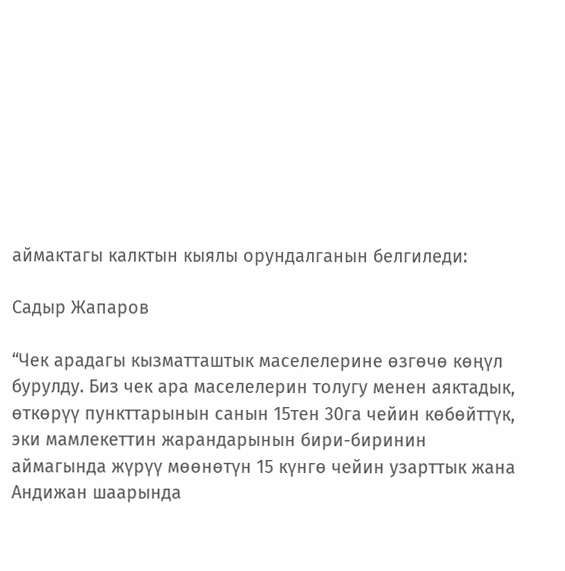аймактагы калктын кыялы орундалганын белгиледи:

Садыр Жапаров

“Чек арадагы кызматташтык маселелерине өзгөчө көңүл бурулду. Биз чек ара маселелерин толугу менен аяктадык, өткөрүү пункттарынын санын 15тен 30га чейин көбөйттүк, эки мамлекеттин жарандарынын бири-биринин аймагында жүрүү мөөнөтүн 15 күнгө чейин узарттык жана Андижан шаарында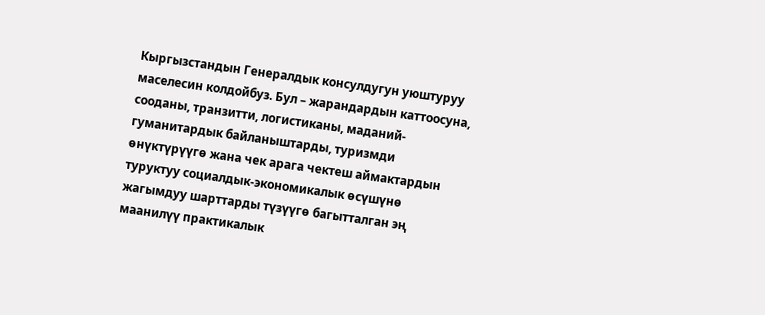Кыргызстандын Генералдык консулдугун уюштуруу маселесин колдойбуз. Бул – жарандардын каттоосуна, сооданы, транзитти, логистиканы, маданий-гуманитардык байланыштарды, туризмди өнүктүрүүгө жана чек арага чектеш аймактардын туруктуу социалдык-экономикалык өсүшүнө жагымдуу шарттарды түзүүгө багытталган эң маанилүү практикалык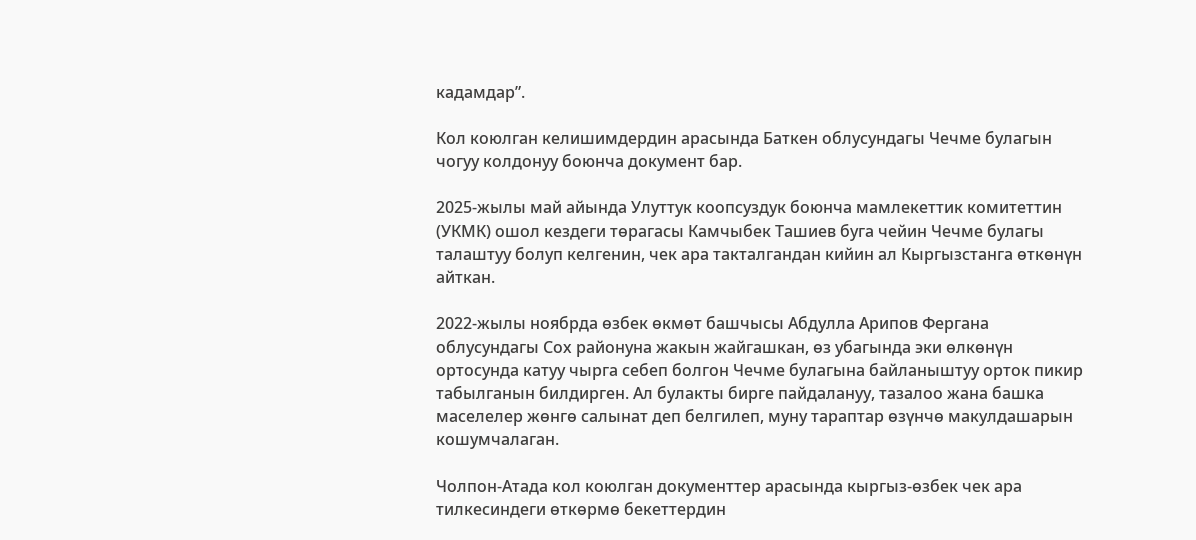кадамдар”.

Кол коюлган келишимдердин арасында Баткен облусундагы Чечме булагын чогуу колдонуу боюнча документ бар.

2025-жылы май айында Улуттук коопсуздук боюнча мамлекеттик комитеттин (УКМК) ошол кездеги төрагасы Камчыбек Ташиев буга чейин Чечме булагы талаштуу болуп келгенин, чек ара такталгандан кийин ал Кыргызстанга өткөнүн айткан.

2022-жылы ноябрда өзбек өкмөт башчысы Абдулла Арипов Фергана облусундагы Сох районуна жакын жайгашкан, өз убагында эки өлкөнүн ортосунда катуу чырга себеп болгон Чечме булагына байланыштуу орток пикир табылганын билдирген. Ал булакты бирге пайдалануу, тазалоо жана башка маселелер жөнгө салынат деп белгилеп, муну тараптар өзүнчө макулдашарын кошумчалаган.

Чолпон-Атада кол коюлган документтер арасында кыргыз-өзбек чек ара тилкесиндеги өткөрмө бекеттердин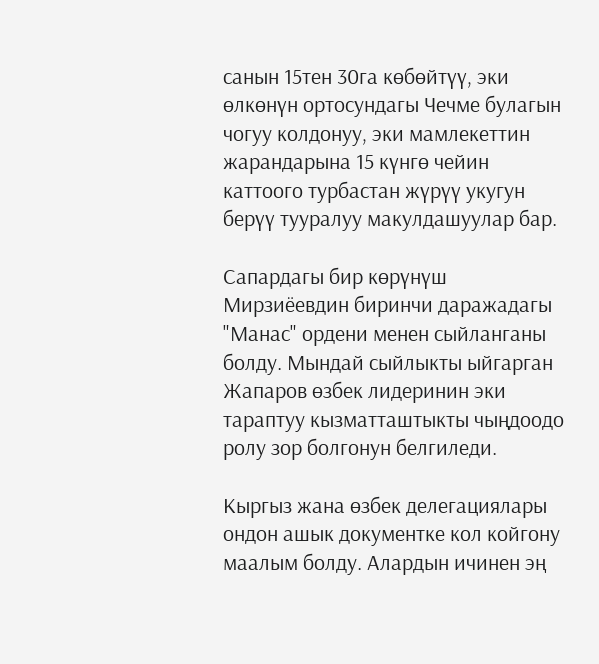санын 15тен 30га көбөйтүү, эки өлкөнүн ортосундагы Чечме булагын чогуу колдонуу, эки мамлекеттин жарандарына 15 күнгө чейин каттоого турбастан жүрүү укугун берүү тууралуу макулдашуулар бар.

Сапардагы бир көрүнүш Мирзиёевдин биринчи даражадагы "Манас" ордени менен сыйланганы болду. Мындай сыйлыкты ыйгарган Жапаров өзбек лидеринин эки тараптуу кызматташтыкты чыңдоодо ролу зор болгонун белгиледи.

Кыргыз жана өзбек делегациялары ондон ашык документке кол койгону маалым болду. Алардын ичинен эң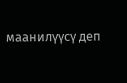маанилүүсү деп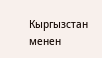Кыргызстан менен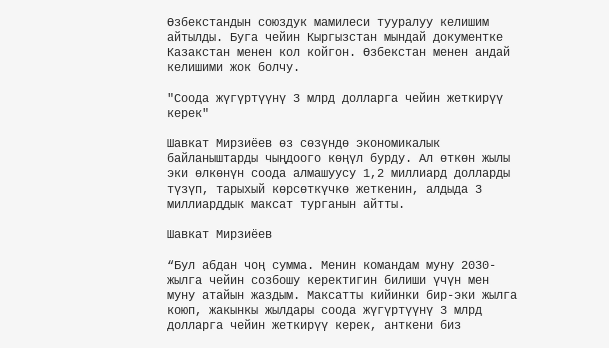Өзбекстандын союздук мамилеси тууралуу келишим айтылды. Буга чейин Кыргызстан мындай документке Казакстан менен кол койгон. Өзбекстан менен андай келишими жок болчу.

"Соода жүгүртүүнү 3 млрд долларга чейин жеткирүү керек"

Шавкат Мирзиёев өз сөзүндө экономикалык байланыштарды чыңдоого көңүл бурду. Ал өткөн жылы эки өлкөнүн соода алмашуусу 1,2 миллиард долларды түзүп, тарыхый көрсөткүчкө жеткенин, алдыда 3 миллиарддык максат турганын айтты.

Шавкат Мирзиёев

“Бул абдан чоң сумма. Менин командам муну 2030-жылга чейин созбошу керектигин билиши үчүн мен муну атайын жаздым. Максатты кийинки бир-эки жылга коюп, жакынкы жылдары соода жүгүртүүнү 3 млрд долларга чейин жеткирүү керек, анткени биз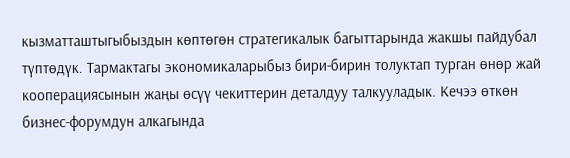кызматташтыгыбыздын көптөгөн стратегикалык багыттарында жакшы пайдубал түптөдүк. Тармактагы экономикаларыбыз бири-бирин толуктап турган өнөр жай кооперациясынын жаңы өсүү чекиттерин деталдуу талкууладык. Кечээ өткөн бизнес-форумдун алкагында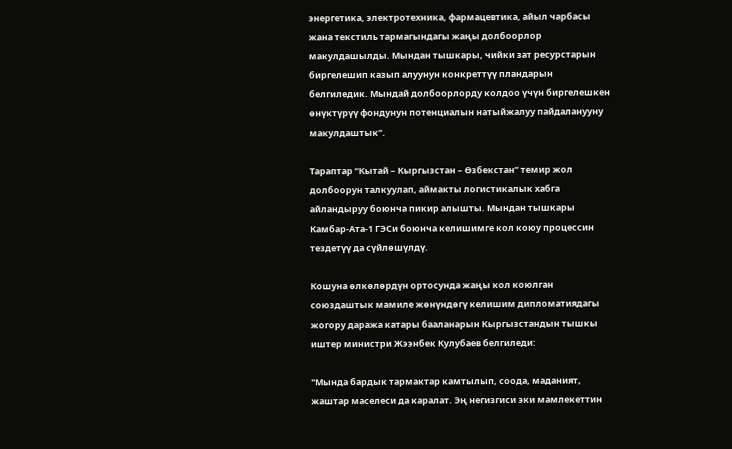энергетика, электротехника, фармацевтика, айыл чарбасы жана текстиль тармагындагы жаңы долбоорлор макулдашылды. Мындан тышкары, чийки зат ресурстарын биргелешип казып алуунун конкреттүү пландарын белгиледик. Мындай долбоорлорду колдоо үчүн биргелешкен өнүктүрүү фондунун потенциалын натыйжалуу пайдаланууну макулдаштык”.

Тараптар “Кытай – Кыргызстан – Өзбекстан” темир жол долбоорун талкуулап, аймакты логистикалык хабга айландыруу боюнча пикир алышты. Мындан тышкары Камбар-Ата-1 ГЭСи боюнча келишимге кол коюу процессин тездетүү да сүйлөшүлдү.

Кошуна өлкөлөрдүн ортосунда жаңы кол коюлган союздаштык мамиле жөнүндөгү келишим дипломатиядагы жогору даража катары бааланарын Кыргызстандын тышкы иштер министри Жээнбек Кулубаев белгиледи:

"Мында бардык тармактар камтылып, соода, маданият, жаштар маселеси да каралат. Эң негизгиси эки мамлекеттин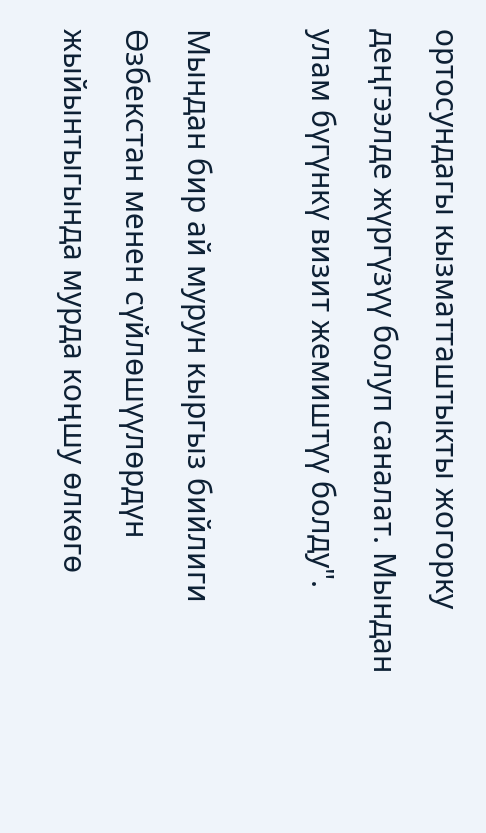ортосундагы кызматташтыкты жогорку деңгээлде жүргүзүү болуп саналат. Мындан улам бүгүнкү визит жемиштүү болду".

Мындан бир ай мурун кыргыз бийлиги Өзбекстан менен сүйлөшүүлөрдүн жыйынтыгында мурда коңшу өлкөгө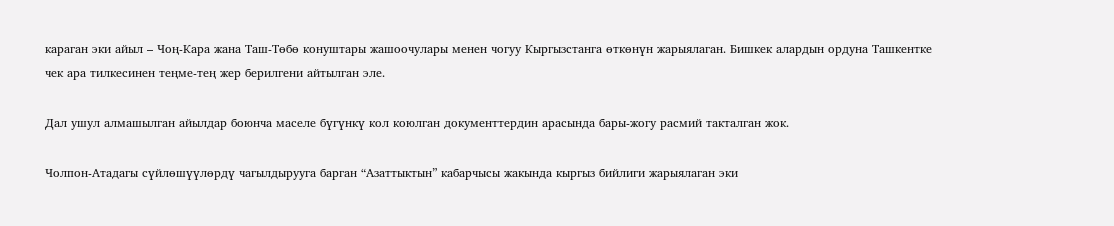караган эки айыл – Чоң-Кара жана Таш-Төбө конуштары жашоочулары менен чогуу Кыргызстанга өткөнүн жарыялаган. Бишкек алардын ордуна Ташкентке чек ара тилкесинен теңме-тең жер берилгени айтылган эле.

Дал ушул алмашылган айылдар боюнча маселе бүгүнкү кол коюлган документтердин арасында бары-жогу расмий такталган жок.

Чолпон-Атадагы сүйлөшүүлөрдү чагылдырууга барган “Азаттыктын” кабарчысы жакында кыргыз бийлиги жарыялаган эки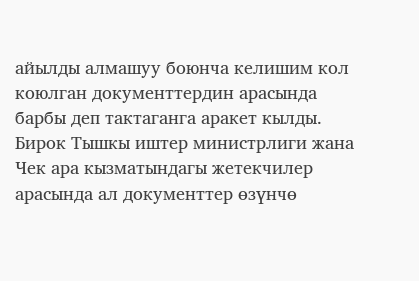айылды алмашуу боюнча келишим кол коюлган документтердин арасында барбы деп тактаганга аракет кылды. Бирок Тышкы иштер министрлиги жана Чек ара кызматындагы жетекчилер арасында ал документтер өзүнчө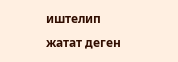иштелип жатат деген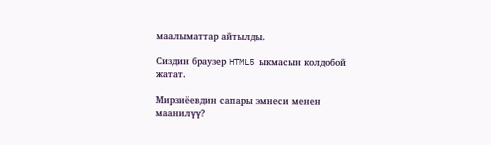маалыматтар айтылды.

Сиздин браузер HTML5 ыкмасын колдобой жатат.

Мирзиёевдин сапары эмнеси менен маанилүү?